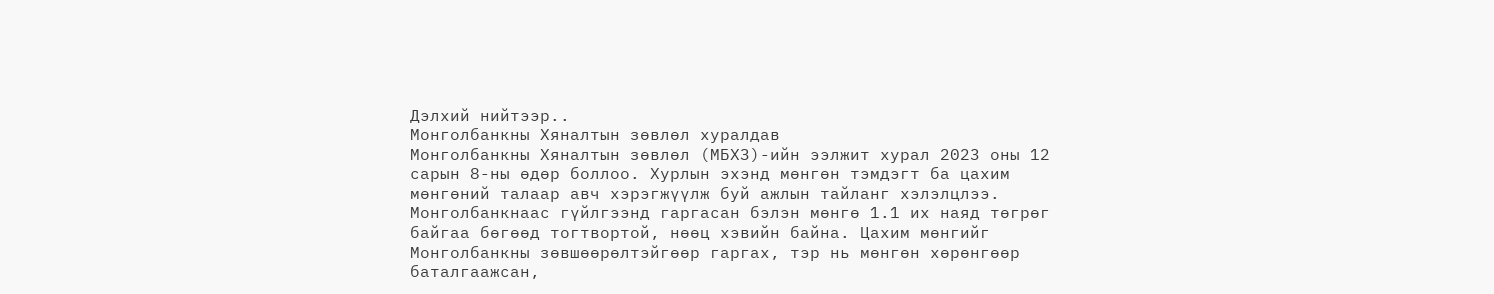Дэлхий нийтээр..
Монголбанкны Хяналтын зөвлөл хуралдав
Монголбанкны Хяналтын зөвлөл (МБХЗ)-ийн ээлжит хурал 2023 оны 12 сарын 8-ны өдөр боллоо. Хурлын эхэнд мөнгөн тэмдэгт ба цахим мөнгөний талаар авч хэрэгжүүлж буй ажлын тайланг хэлэлцлээ. Монголбанкнаас гүйлгээнд гаргасан бэлэн мөнгө 1.1 их наяд төгрөг байгаа бөгөөд тогтвортой, нөөц хэвийн байна. Цахим мөнгийг Монголбанкны зөвшөөрөлтэйгөөр гаргах, тэр нь мөнгөн хөрөнгөөр баталгаажсан,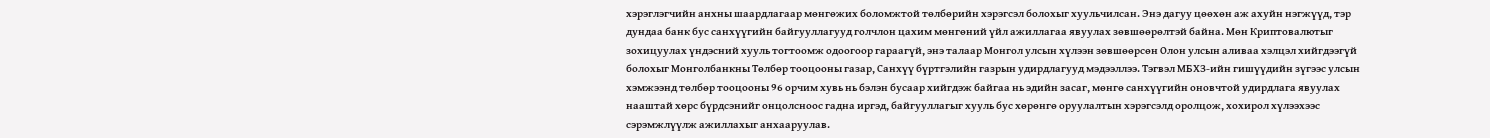хэрэглэгчийн анхны шаардлагаар мөнгөжих боломжтой төлбөрийн хэрэгсэл болохыг хуульчилсан. Энэ дагуу цөөхөн аж ахуйн нэгжүүд, тэр дундаа банк бус санхүүгийн байгууллагууд голчлон цахим мөнгөний үйл ажиллагаа явуулах зөвшөөрөлтэй байна. Мөн Криптовалютыг зохицуулах үндэсний хууль тогтоомж одоогоор гараагүй, энэ талаар Монгол улсын хүлээн зөвшөөрсөн Олон улсын аливаа хэлцэл хийгдээгүй болохыг Монголбанкны Төлбөр тооцооны газар, Санхүү бүртгэлийн газрын удирдлагууд мэдээллээ. Тэгвэл МБХЗ-ийн гишүүдийн зүгээс улсын хэмжээнд төлбөр тооцооны 96 орчим хувь нь бэлэн бусаар хийгдэж байгаа нь эдийн засаг, мөнгө санхүүгийн оновчтой удирдлага явуулах нааштай хөрс бүрдсэнийг онцолсноос гадна иргэд, байгууллагыг хууль бус хөрөнгө оруулалтын хэрэгсэлд оролцож, хохирол хүлээхээс сэрэмжлүүлж ажиллахыг анхааруулав.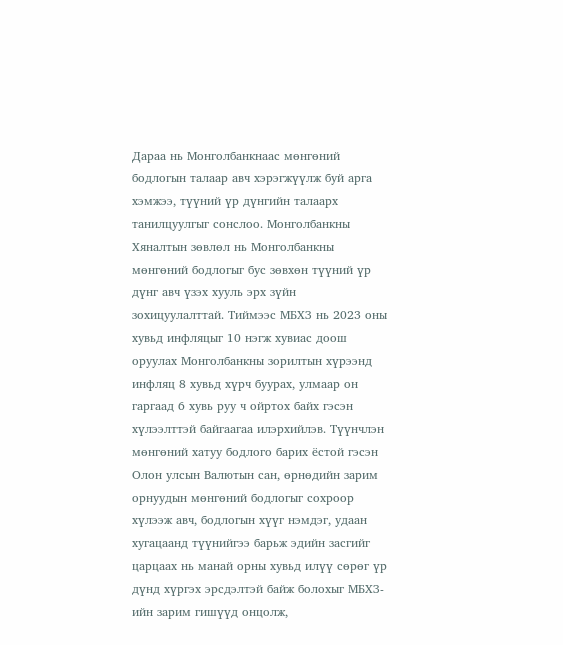Дараа нь Монголбанкнаас мөнгөний бодлогын талаар авч хэрэгжүүлж буй арга хэмжээ, түүний үр дүнгийн талаарх танилцуулгыг сонслоо. Монголбанкны Хяналтын зөвлөл нь Монголбанкны мөнгөний бодлогыг бус зөвхөн түүний үр дүнг авч үзэх хууль эрх зүйн зохицуулалттай. Тиймээс МБХЗ нь 2023 оны хувьд инфляцыг 10 нэгж хувиас доош оруулах Монголбанкны зорилтын хүрээнд инфляц 8 хувьд хүрч буурах, улмаар он гаргаад 6 хувь руу ч ойртох байх гэсэн хүлээлттэй байгаагаа илэрхийлэв. Түүнчлэн мөнгөний хатуу бодлого барих ёстой гэсэн Олон улсын Валютын сан, өрнөдийн зарим орнуудын мөнгөний бодлогыг сохроор хүлээж авч, бодлогын хүүг нэмдэг, удаан хугацаанд түүнийгээ барьж эдийн засгийг царцаах нь манай орны хувьд илүү сөрөг үр дүнд хүргэх эрсдэлтэй байж болохыг МБХЗ-ийн зарим гишүүд онцолж,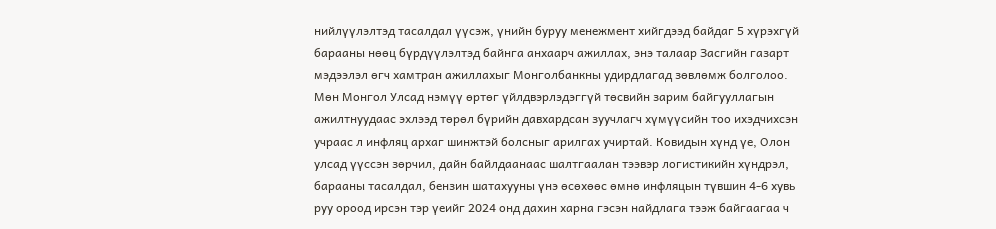нийлүүлэлтэд тасалдал үүсэж, үнийн буруу менежмент хийгдээд байдаг 5 хүрэхгүй барааны нөөц бүрдүүлэлтэд байнга анхаарч ажиллах, энэ талаар Засгийн газарт мэдээлэл өгч хамтран ажиллахыг Монголбанкны удирдлагад зөвлөмж болголоо. Мөн Монгол Улсад нэмүү өртөг үйлдвэрлэдэггүй төсвийн зарим байгууллагын ажилтнуудаас эхлээд төрөл бүрийн давхардсан зуучлагч хүмүүсийн тоо ихэдчихсэн учраас л инфляц архаг шинжтэй болсныг арилгах учиртай. Ковидын хүнд үе, Олон улсад үүссэн зөрчил, дайн байлдаанаас шалтгаалан тээвэр логистикийн хүндрэл, барааны тасалдал, бензин шатахууны үнэ өсөхөөс өмнө инфляцын түвшин 4-6 хувь руу ороод ирсэн тэр үеийг 2024 онд дахин харна гэсэн найдлага тээж байгаагаа ч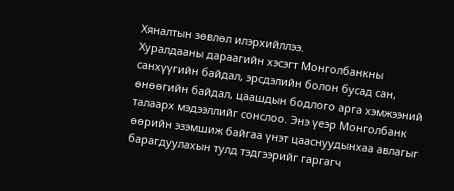Хяналтын зөвлөл илэрхийллээ.
Хуралдааны дараагийн хэсэгт Монголбанкны санхүүгийн байдал, эрсдэлийн болон бусад сан, өнөөгийн байдал, цаашдын бодлого арга хэмжээний талаарх мэдээллийг сонслоо. Энэ үеэр Монголбанк өөрийн эзэмшиж байгаа үнэт цааснуудынхаа авлагыг барагдуулахын тулд тэдгээрийг гаргагч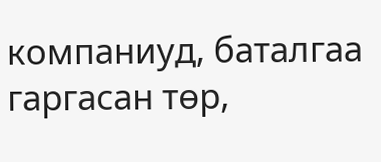компаниуд, баталгаа гаргасан төр,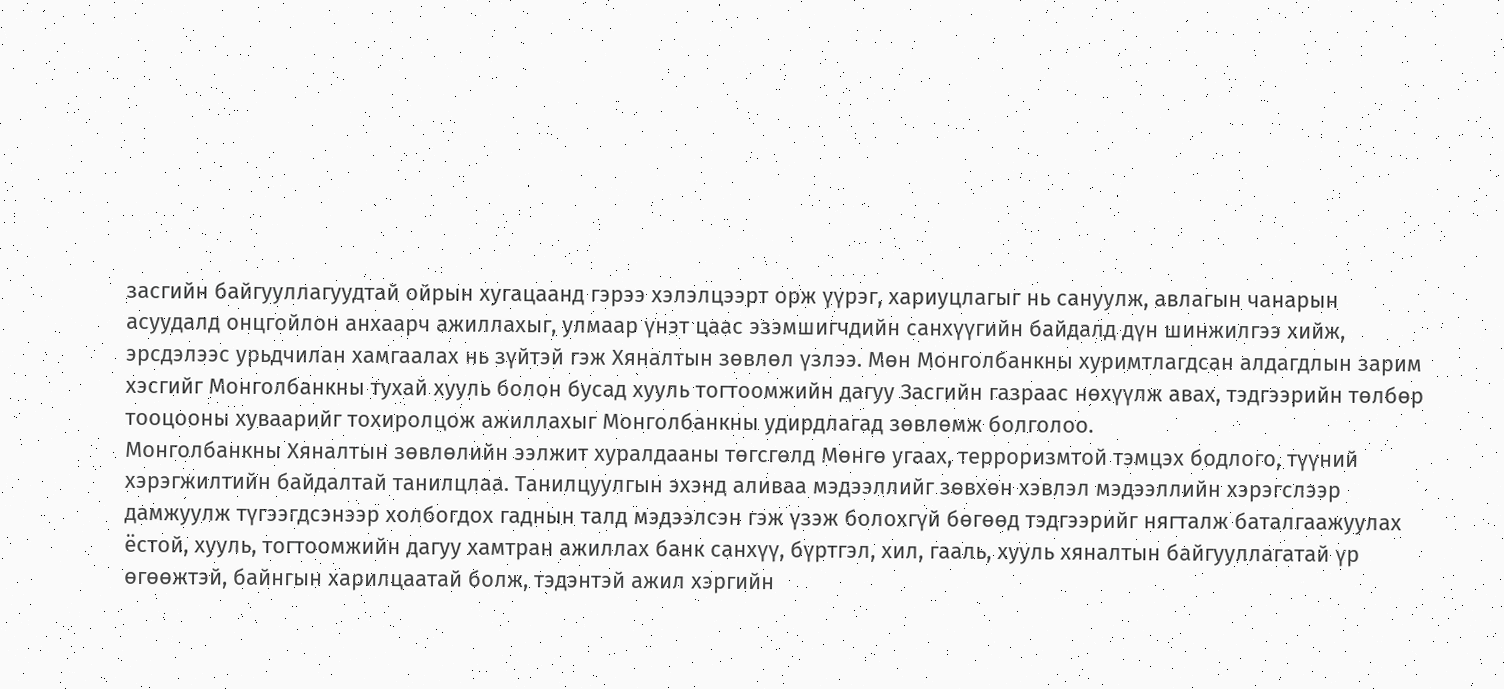засгийн байгууллагуудтай ойрын хугацаанд гэрээ хэлэлцээрт орж үүрэг, хариуцлагыг нь сануулж, авлагын чанарын асуудалд онцгойлон анхаарч ажиллахыг, улмаар үнэт цаас эзэмшигчдийн санхүүгийн байдалд дүн шинжилгээ хийж, эрсдэлээс урьдчилан хамгаалах нь зүйтэй гэж Хяналтын зөвлөл үзлээ. Мөн Монголбанкны хуримтлагдсан алдагдлын зарим хэсгийг Монголбанкны тухай хууль болон бусад хууль тогтоомжийн дагуу Засгийн газраас нөхүүлж авах, тэдгээрийн төлбөр тооцооны хуваарийг тохиролцож ажиллахыг Монголбанкны удирдлагад зөвлөмж болголоо.
Монголбанкны Хяналтын зөвлөлийн ээлжит хуралдааны төгсгөлд Мөнгө угаах, терроризмтой тэмцэх бодлого, түүний хэрэгжилтийн байдалтай танилцлаа. Танилцуулгын эхэнд аливаа мэдээллийг зөвхөн хэвлэл мэдээллийн хэрэгслээр дамжуулж түгээгдсэнээр холбогдох гаднын талд мэдээлсэн гэж үзэж болохгүй бөгөөд тэдгээрийг нягталж баталгаажуулах ёстой, хууль, тогтоомжийн дагуу хамтран ажиллах банк санхүү, бүртгэл, хил, гааль, хууль хяналтын байгууллагатай үр өгөөжтэй, байнгын харилцаатай болж, тэдэнтэй ажил хэргийн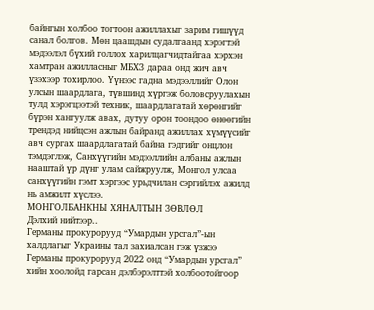байнгын холбоо тогтоон ажиллахыг зарим гишүүд санал болгов. Мөн цаашдын судалгаанд хэрэгтэй мэдээлэл бүхий голлох харилцагчидтайгаа хэрхэн хамтран ажилласныг МБХЗ дараа онд жич авч үзэхээр тохирлоо. Үүнээс гадна мэдээллийг Олон улсын шаардлага, түвшинд хүргэж боловсруулахын тулд хэрэгцээтэй техник, шаардлагатай хөрөнгийг бүрэн хангуулж авах, дутуу орон тоондоо өнөөгийн трендэд нийцсэн ажлын байранд ажиллах хүмүүсийг авч сургах шаардлагатай байна гэдгийг онцлон тэмдэглэж, Санхүүгийн мэдээллийн албаны ажлын нааштай үр дүнг улам сайжруулж, Монгол улсаа санхүүгийн гэмт хэргээс урьдчилан сэргийлэх ажилд нь амжилт хүслээ.
МОНГОЛБАНКНЫ ХЯНАЛТЫН ЗӨВЛӨЛ
Дэлхий нийтээр..
Германы прокурорууд “Умардын урсгал”-ын халдлагыг Украины тал захиалсан гэж үзжээ
Германы прокурорууд 2022 онд “Умардын урсгал” хийн хоолойд гарсан дэлбэрэлттэй холбоотойгоор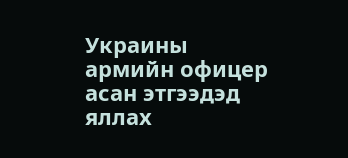Украины армийн офицер асан этгээдэд яллах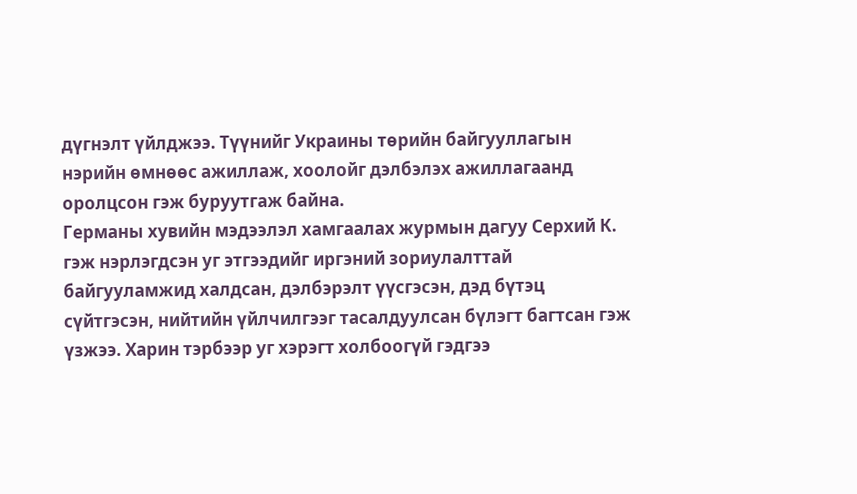дүгнэлт үйлджээ. Түүнийг Украины төрийн байгууллагын нэрийн өмнөөс ажиллаж, хоолойг дэлбэлэх ажиллагаанд оролцсон гэж буруутгаж байна.
Германы хувийн мэдээлэл хамгаалах журмын дагуу Серхий К. гэж нэрлэгдсэн уг этгээдийг иргэний зориулалттай байгууламжид халдсан, дэлбэрэлт үүсгэсэн, дэд бүтэц сүйтгэсэн, нийтийн үйлчилгээг тасалдуулсан бүлэгт багтсан гэж үзжээ. Харин тэрбээр уг хэрэгт холбоогүй гэдгээ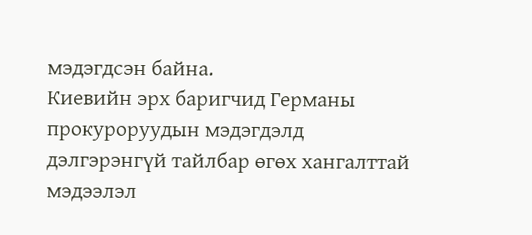мэдэгдсэн байна.
Киевийн эрх баригчид Германы прокуроруудын мэдэгдэлд дэлгэрэнгүй тайлбар өгөх хангалттай мэдээлэл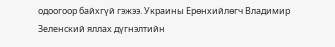одоогоор байхгүй гэжээ. Украины Ерөнхийлөгч Владимир Зеленский яллах дүгнэлтийн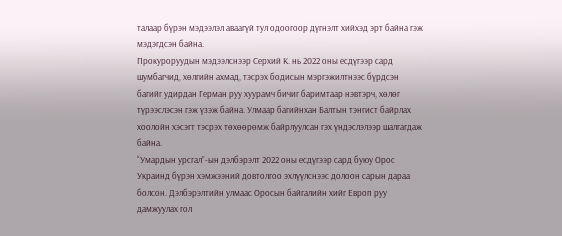талаар бүрэн мэдээлэл аваагүй тул одоогоор дүгнэлт хийхэд эрт байна гэж мэдэгдсэн байна.
Прокуроруудын мэдээлснээр Серхий К. нь 2022 оны есдүгээр сард шумбагчид, хөлгийн ахмад, тэсрэх бодисын мэргэжилтнээс бүрдсэн багийг удирдан Герман руу хуурамч бичиг баримтаар нэвтэрч, хөлөг түрээслэсэн гэж үзэж байна. Улмаар багийнхан Балтын тэнгист байрлах хоолойн хэсэгт тэсрэх төхөөрөмж байрлуулсан гэх үндэслэлээр шалгагдаж байна.
“Умардын урсгал”-ын дэлбэрэлт 2022 оны есдүгээр сард буюу Орос Украинд бүрэн хэмжээний довтолгоо эхлүүлснээс долоон сарын дараа болсон. Дэлбэрэлтийн улмаас Оросын байгалийн хийг Европ руу дамжуулах гол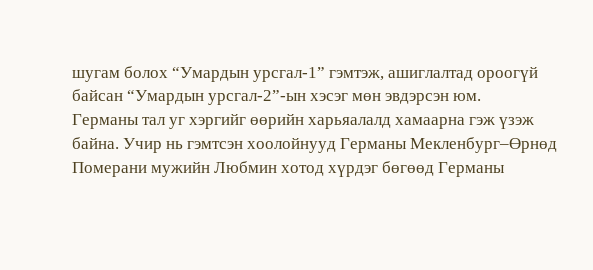шугам болох “Умардын урсгал-1” гэмтэж, ашиглалтад ороогүй байсан “Умардын урсгал-2”-ын хэсэг мөн эвдэрсэн юм.
Германы тал уг хэргийг өөрийн харьяалалд хамаарна гэж үзэж байна. Учир нь гэмтсэн хоолойнууд Германы Мекленбург–Өрнөд Померани мужийн Любмин хотод хүрдэг бөгөөд Германы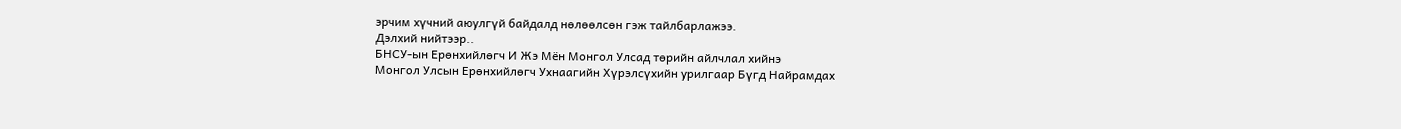эрчим хүчний аюулгүй байдалд нөлөөлсөн гэж тайлбарлажээ.
Дэлхий нийтээр..
БНСУ-ын Ерөнхийлөгч И Жэ Мён Монгол Улсад төрийн айлчлал хийнэ
Монгол Улсын Ерөнхийлөгч Ухнаагийн Хүрэлсүхийн урилгаар Бүгд Найрамдах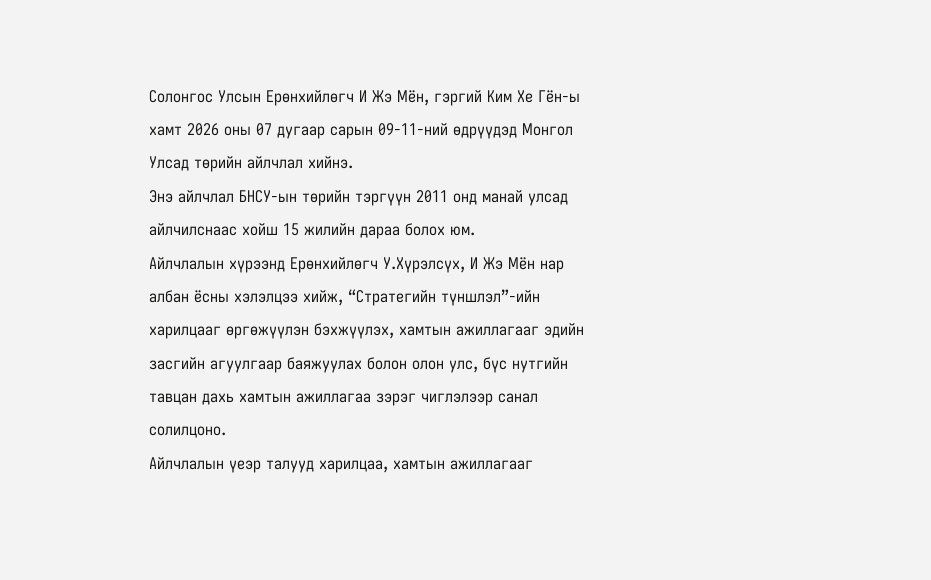Солонгос Улсын Ерөнхийлөгч И Жэ Мён, гэргий Ким Хе Гён-ы хамт 2026 оны 07 дугаар сарын 09-11-ний өдрүүдэд Монгол Улсад төрийн айлчлал хийнэ.
Энэ айлчлал БНСУ-ын төрийн тэргүүн 2011 онд манай улсад айлчилснаас хойш 15 жилийн дараа болох юм.
Айлчлалын хүрээнд Ерөнхийлөгч У.Хүрэлсүх, И Жэ Мён нар албан ёсны хэлэлцээ хийж, “Стратегийн түншлэл”-ийн харилцааг өргөжүүлэн бэхжүүлэх, хамтын ажиллагааг эдийн засгийн агуулгаар баяжуулах болон олон улс, бүс нутгийн тавцан дахь хамтын ажиллагаа зэрэг чиглэлээр санал солилцоно.
Айлчлалын үеэр талууд харилцаа, хамтын ажиллагааг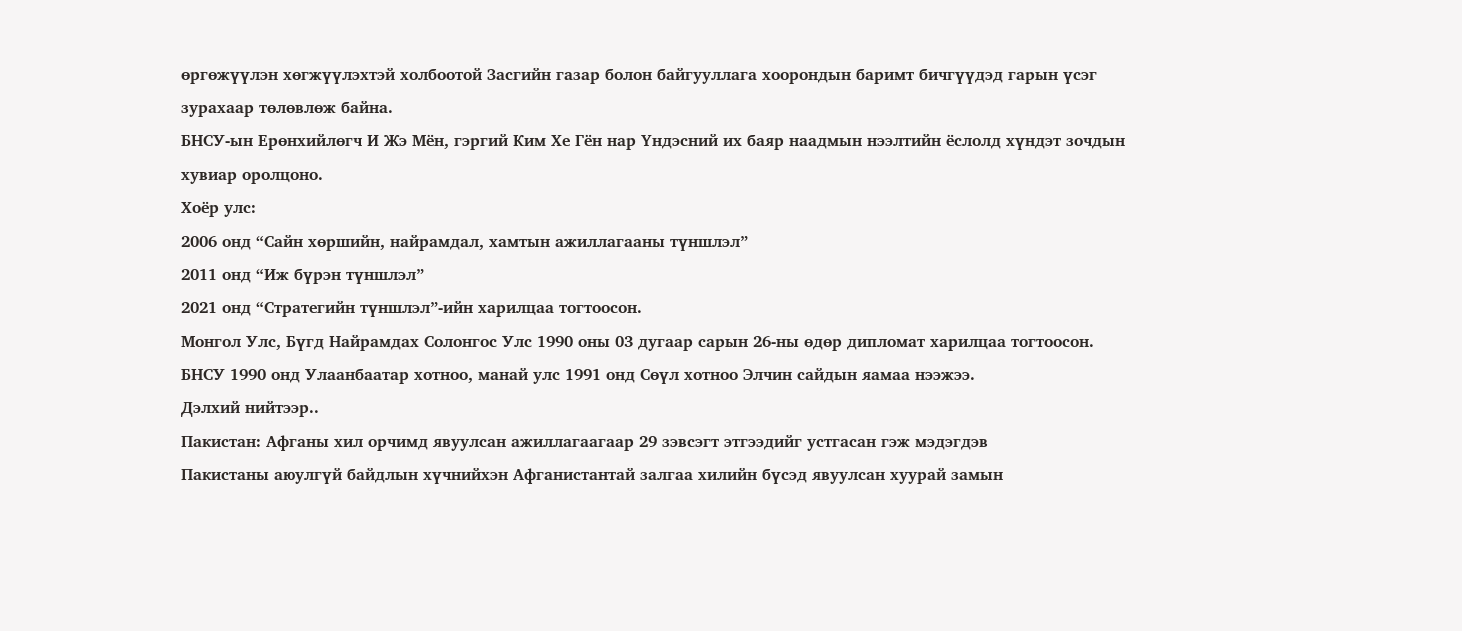өргөжүүлэн хөгжүүлэхтэй холбоотой Засгийн газар болон байгууллага хоорондын баримт бичгүүдэд гарын үсэг зурахаар төлөвлөж байна.
БНСУ-ын Ерөнхийлөгч И Жэ Мён, гэргий Ким Хе Гён нар Үндэсний их баяр наадмын нээлтийн ёслолд хүндэт зочдын хувиар оролцоно.
Хоёр улс:
2006 онд “Сайн хөршийн, найрамдал, хамтын ажиллагааны түншлэл”
2011 онд “Иж бүрэн түншлэл”
2021 онд “Стратегийн түншлэл”-ийн харилцаа тогтоосон.
Монгол Улс, Бүгд Найрамдах Солонгос Улс 1990 оны 03 дугаар сарын 26-ны өдөр дипломат харилцаа тогтоосон. БНСУ 1990 онд Улаанбаатар хотноо, манай улс 1991 онд Сөүл хотноо Элчин сайдын яамаа нээжээ.
Дэлхий нийтээр..
Пакистан: Афганы хил орчимд явуулсан ажиллагаагаар 29 зэвсэгт этгээдийг устгасан гэж мэдэгдэв
Пакистаны аюулгүй байдлын хүчнийхэн Афганистантай залгаа хилийн бүсэд явуулсан хуурай замын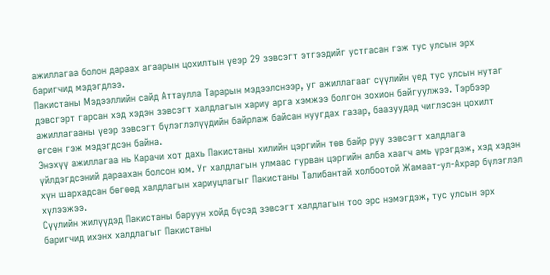ажиллагаа болон дараах агаарын цохилтын үеэр 29 зэвсэгт этгээдийг устгасан гэж тус улсын эрх баригчид мэдэгдлээ.
Пакистаны Мэдээллийн сайд Аттаулла Тарарын мэдээлснээр, уг ажиллагааг сүүлийн үед тус улсын нутаг дэвсгэрт гарсан хэд хэдэн зэвсэгт халдлагын хариу арга хэмжээ болгон зохион байгуулжээ. Тэрбээр ажиллагааны үеэр зэвсэгт бүлэглэлүүдийн байрлаж байсан нуугдах газар, баазуудад чиглэсэн цохилт өгсөн гэж мэдэгдсэн байна.
Энэхүү ажиллагаа нь Карачи хот дахь Пакистаны хилийн цэргийн төв байр руу зэвсэгт халдлага үйлдэгдсэний дараахан болсон юм. Уг халдлагын улмаас гурван цэргийн алба хаагч амь үрэгдэж, хэд хэдэн хүн шархадсан бөгөөд халдлагын хариуцлагыг Пакистаны Талибантай холбоотой Жамаат-ул-Ахрар бүлэглэл хүлээжээ.
Сүүлийн жилүүдэд Пакистаны баруун хойд бүсэд зэвсэгт халдлагын тоо эрс нэмэгдэж, тус улсын эрх баригчид ихэнх халдлагыг Пакистаны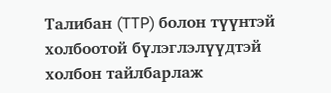Талибан (TTP) болон түүнтэй холбоотой бүлэглэлүүдтэй холбон тайлбарлаж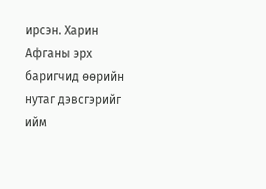ирсэн. Харин Афганы эрх баригчид өөрийн нутаг дэвсгэрийг ийм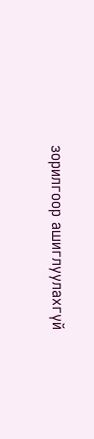зорилгоор ашиглуулахгүй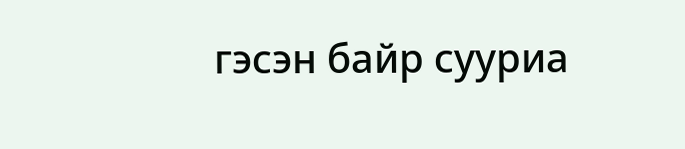гэсэн байр сууриа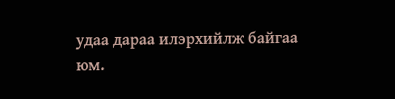удаа дараа илэрхийлж байгаа юм.